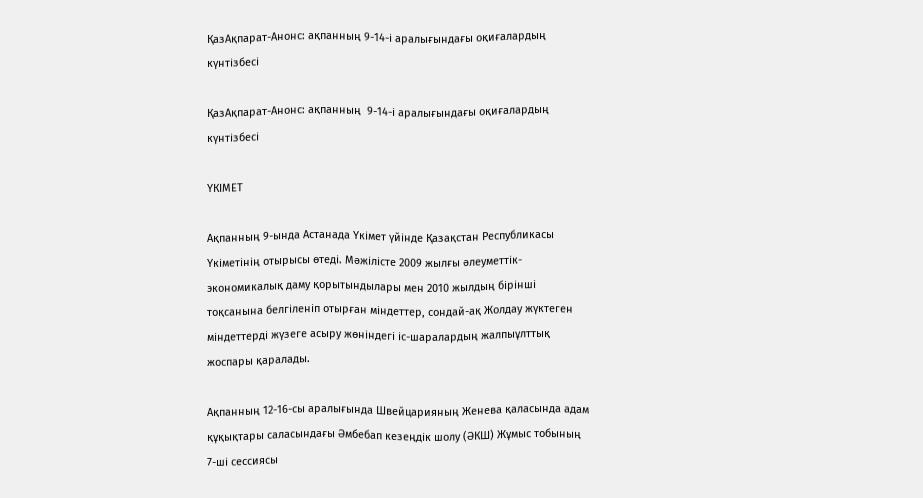ҚазАқпарат-Анонс: ақпанның 9-14-і аралығындағы оқиғалардың күнтізбесі

ҚазАқпарат-Анонс: ақпанның  9-14-і аралығындағы оқиғалардың күнтізбесі

ҮКІМЕТ

Ақпанның 9-ында Астанада Үкімет үйінде Қазақстан Республикасы Үкіметінің отырысы өтеді. Мәжілісте 2009 жылғы әлеуметтік-экономикалық даму қорытындылары мен 2010 жылдың бірінші тоқсанына белгіленіп отырған міндеттер, сондай-ақ Жолдау жүктеген міндеттерді жүзеге асыру жөніндегі іс-шаралардың жалпыұлттық жоспары қаралады.

Ақпанның 12-16-сы аралығында Швейцарияның Женева қаласында адам құқықтары саласындағы Әмбебап кезеңдік шолу (ӘКШ) Жұмыс тобының 7-ші сессиясы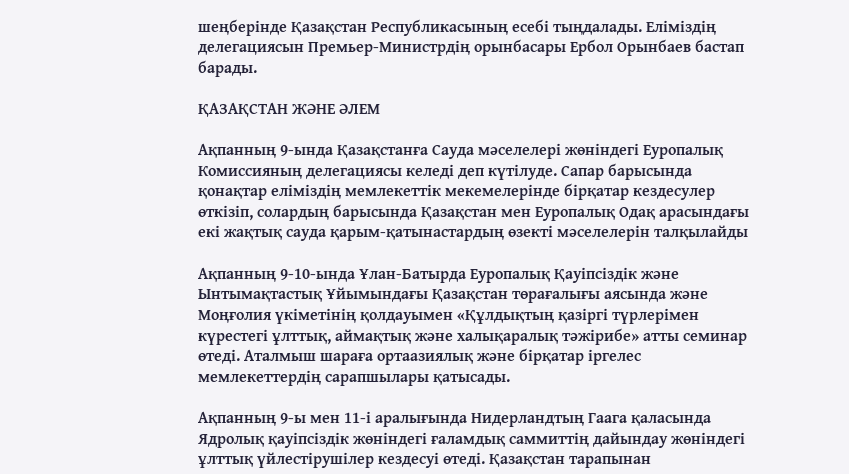шеңберінде Қазақстан Республикасының есебі тыңдалады. Еліміздің делегациясын Премьер-Министрдің орынбасары Ербол Орынбаев бастап барады.

ҚАЗАҚСТАН ЖӘНЕ ӘЛЕМ

Ақпанның 9-ында Қазақстанға Сауда мәселелері жөніндегі Еуропалық Комиссияның делегациясы келеді деп күтілуде. Сапар барысында қонақтар еліміздің мемлекеттік мекемелерінде бірқатар кездесулер өткізіп, солардың барысында Қазақстан мен Еуропалық Одақ арасындағы екі жақтық сауда қарым-қатынастардың өзекті мәселелерін талқылайды

Ақпанның 9-10-ында Ұлан-Батырда Еуропалық Қауіпсіздік және Ынтымақтастық Ұйымындағы Қазақстан төрағалығы аясында және Моңғолия үкіметінің қолдауымен «Құлдықтың қазіргі түрлерімен күрестегі ұлттық, аймақтық және халықаралық тәжірибе» атты семинар өтеді. Аталмыш шараға ортаазиялық және бірқатар іргелес мемлекеттердің сарапшылары қатысады.

Ақпанның 9-ы мен 11-і аралығында Нидерландтың Гаага қаласында Ядролық қауіпсіздік жөніндегі ғаламдық саммиттің дайындау жөніндегі ұлттық үйлестірушілер кездесуі өтеді. Қазақстан тарапынан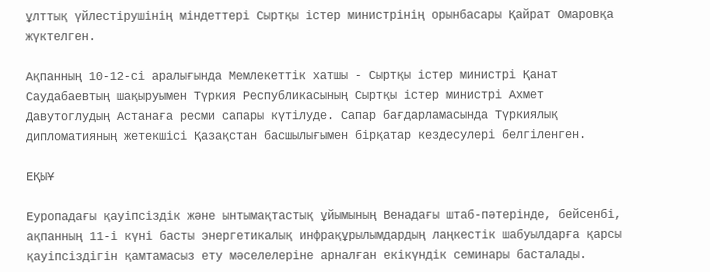ұлттық үйлестірушінің міндеттері Сыртқы істер министрінің орынбасары Қайрат Омаровқа жүктелген.

Ақпанның 10-12-сі аралығында Мемлекеттік хатшы - Сыртқы істер министрі Қанат Саудабаевтың шақыруымен Түркия Республикасының Сыртқы істер министрі Ахмет Давутоглудың Астанаға ресми сапары күтілуде. Сапар бағдарламасында Түркиялық дипломатияның жетекшісі Қазақстан басшылығымен бірқатар кездесулері белгіленген.

ЕҚЫҰ

Еуропадағы қауіпсіздік және ынтымақтастық ұйымының Венадағы штаб-пәтерінде, бейсенбі, ақпанның 11-і күні басты энергетикалық инфрақұрылымдардың лаңкестік шабуылдарға қарсы қауіпсіздігін қамтамасыз ету мәселелеріне арналған екікүндік семинары басталады.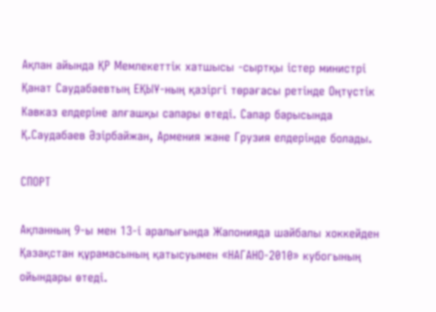Ақпан айында ҚР Мемлекеттік хатшысы -сыртқы істер министрі Қанат Саудабаевтың ЕҚЫҰ-ның қазіргі төрағасы ретінде Оңтүстік Кавказ елдеріне алғашқы сапары өтеді. Сапар барысында Қ.Саудабаев Әзірбайжан, Армения және Грузия елдерінде болады.

СПОРТ

Ақпанның 9-ы мен 13-і аралығында Жапонияда шайбалы хоккейден Қазақстан құрамасының қатысуымен «НАГАНО-2010» кубогының ойындары өтеді.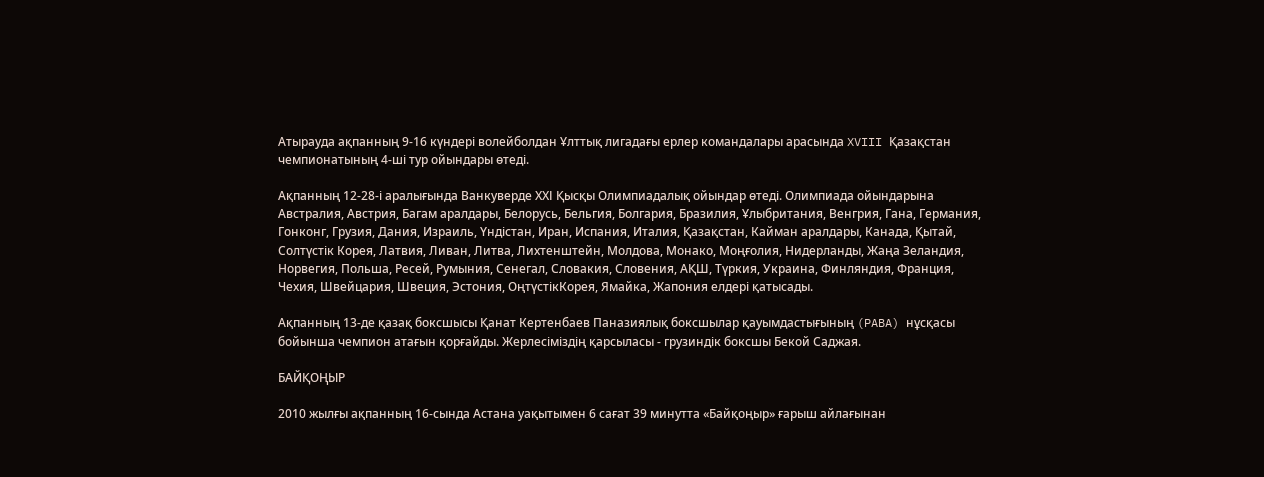Атырауда ақпанның 9-16 күндері волейболдан Ұлттық лигадағы ерлер командалары арасында XVIII Қазақстан чемпионатының 4-ші тур ойындары өтеді.

Ақпанның 12-28-і аралығында Ванкуверде ХХІ Қысқы Олимпиадалық ойындар өтеді. Олимпиада ойындарына Австралия, Австрия, Багам аралдары, Белорусь, Бельгия, Болгария, Бразилия, Ұлыбритания, Венгрия, Гана, Германия, Гонконг, Грузия, Дания, Израиль, Үндістан, Иран, Испания, Италия, Қазақстан, Кайман аралдары, Канада, Қытай, Солтүстік Корея, Латвия, Ливан, Литва, Лихтенштейн, Молдова, Монако, Моңғолия, Нидерланды, Жаңа Зеландия, Норвегия, Польша, Ресей, Румыния, Сенегал, Словакия, Словения, АҚШ, Түркия, Украина, Финляндия, Франция, Чехия, Швейцария, Швеция, Эстония, ОңтүстікКорея, Ямайка, Жапония елдері қатысады.

Ақпанның 13-де қазақ боксшысы Қанат Кертенбаев Паназиялық боксшылар қауымдастығының (PABA) нұсқасы бойынша чемпион атағын қорғайды. Жерлесіміздің қарсыласы - грузиндік боксшы Бекой Саджая.

БАЙҚОҢЫР

2010 жылғы ақпанның 16-сында Астана уақытымен 6 сағат 39 минутта «Байқоңыр» ғарыш айлағынан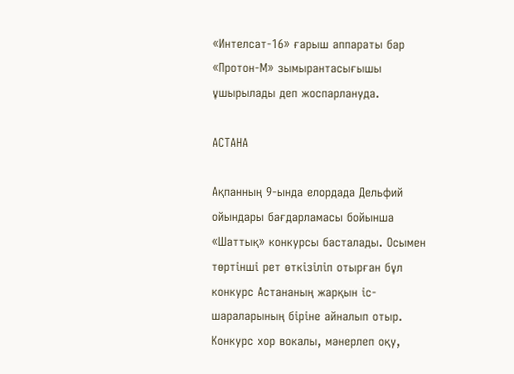«Интелсат-16» ғарыш аппараты бар «Протон-М» зымырантасығышы ұшырылады деп жоспарлануда.

АСТАНА

Ақпанның 9-ында елордада Дельфий ойындары бағдарламасы бойынша «Шаттық» конкурсы басталады. Осымен төртінші рет өткізіліп отырған бұл конкурс Астананың жарқын іс-шараларының біріне айналып отыр. Конкурс хор вокалы, мәнерлеп оқу,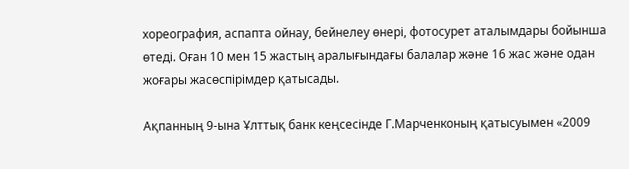хореография, аспапта ойнау, бейнелеу өнері, фотосурет аталымдары бойынша өтеді. Оған 10 мен 15 жастың аралығындағы балалар және 16 жас және одан жоғары жасөспірімдер қатысады.

Ақпанның 9-ына Ұлттық банк кеңсесінде Г.Марченконың қатысуымен «2009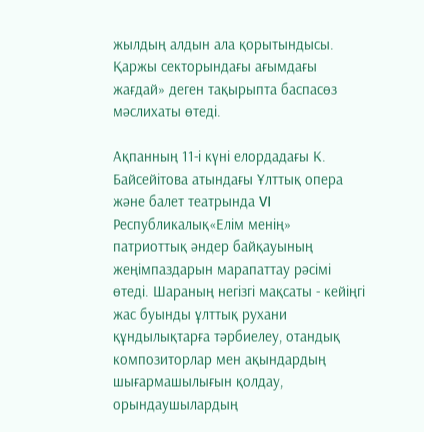жылдың алдын ала қорытындысы. Қаржы секторындағы ағымдағы жағдай» деген тақырыпта баспасөз мәслихаты өтеді.

Ақпанның 11-і күні елордадағы К. Байсейітова атындағы Ұлттық опера және балет театрында VI Республикалық«Елім менің» патриоттық әндер байқауының жеңімпаздарын марапаттау рәсімі өтеді. Шараның негізгі мақсаты - кейіңгі жас буынды ұлттық рухани құндылықтарға тәрбиелеу, отандық композиторлар мен ақындардың шығармашылығын қолдау, орындаушылардың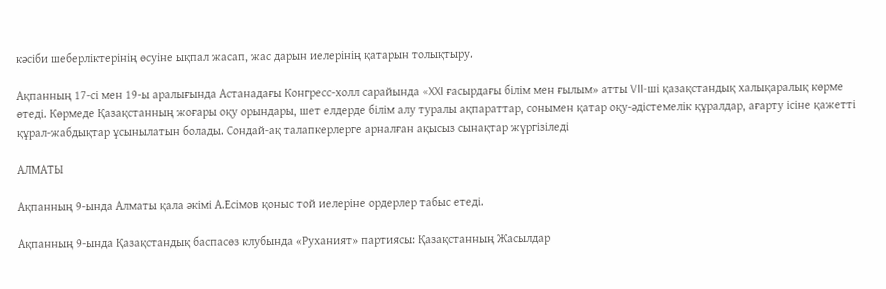кәсіби шеберліктерінің өсуіне ықпал жасап, жас дарын иелерінің қатарын толықтыру.

Ақпанның 17-сі мен 19-ы аралығында Астанадағы Конгресс-холл сарайында «XXI ғасырдағы білім мен ғылым» атты VII-ші қазақстандық халықаралық көрме өтеді. Көрмеде Қазақстанның жоғары оқу орындары, шет елдерде білім алу туралы ақпараттар, сонымен қатар оқу-әдістемелік құралдар, ағарту ісіне қажетті құрал-жабдықтар ұсынылатын болады. Сондай-ақ талапкерлерге арналған ақысыз сынақтар жүргізіледі

АЛМАТЫ

Ақпанның 9-ында Алматы қала әкімі А.Есімов қоныс той иелеріне ордерлер табыс етеді.

Ақпанның 9-ында Қазақстандық баспасөз клубында «Руханият» партиясы: Қазақстанның Жасылдар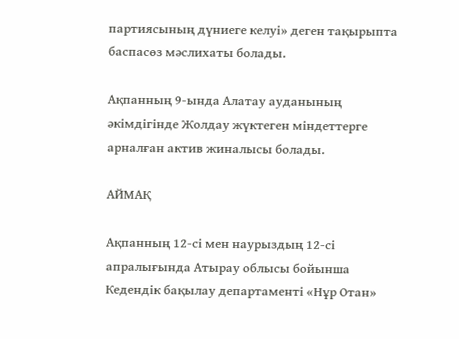партиясының дүниеге келуі» деген тақырыпта баспасөз мәслихаты болады.

Ақпанның 9-ында Алатау ауданының әкімдігінде Жолдау жүктеген міндеттерге арналған актив жиналысы болады.

АЙМАҚ

Ақпанның 12-сі мен наурыздың 12-сі апралығында Атырау облысы бойынша Кедендік бақылау департаменті «Нұр Отан»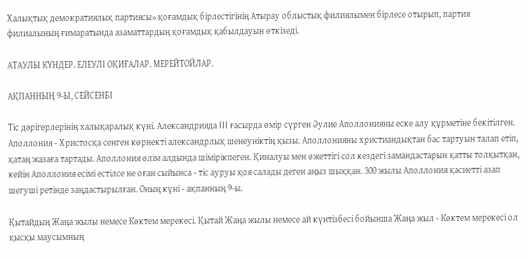Халықтық демократиялық партиясы» қоғамдық бірлестігінің Атырау облыстық филиялымен бірлесе отырып, партия филиалының ғимаратында азаматтардың қоғамдық қабылдауын өткізеді.

АТАУЛЫ КҮНДЕР. ЕЛЕУЛІ ОҚИҒАЛАР. МЕРЕЙТОЙЛАР.

АҚПАННЫҢ 9-Ы, СЕЙСЕНБІ

Тіс дәрігерлерінің халықаралық күні. Александрияда III ғасырда өмір сүрген Әулие Аполлонияны еске алу құрметіне бекітілген. Аполлония - Христосқа сенген көрнекті александрлық шенеуніктің қызы. Аполлонияны христиандықтан бас тартуын талап етіп, қатаң жазаға тартады. Аполлония өлім алдында шімірікпеген. Қиналуы мен өжеттігі сол кездегі замандастарын қатты толқытқан, кейін Аполлония есімі естілсе не оған сыйынса - тіс ауруы қоя салады деген аңыз шыққан. 300 жылы Аполлония қасиетті азап шегуші ретінде заңдастырылған. Оның күні - ақпанның 9-ы.

Қытайдың Жаңа жылы немесе Көктем мерекесі. Қытай Жаңа жылы немесе ай күнтізбесі бойынша Жаңа жыл - Көктем мерекесі ол қысқы маусымның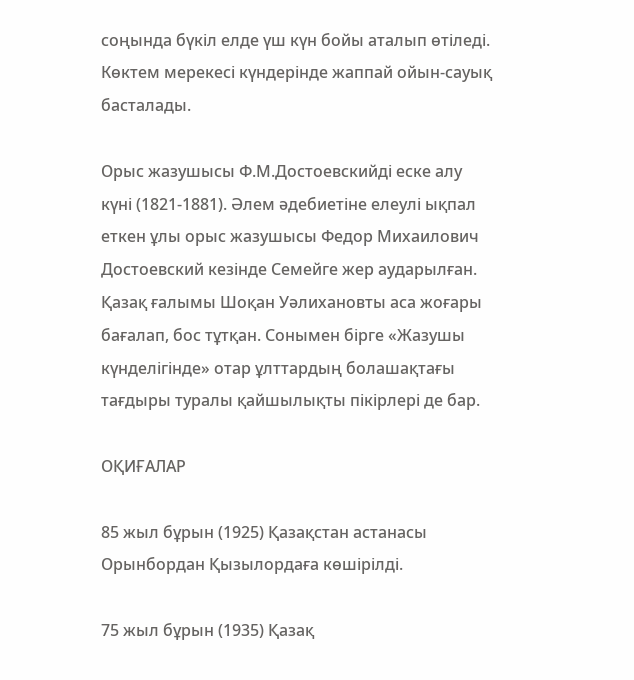соңында бүкіл елде үш күн бойы аталып өтіледі. Көктем мерекесі күндерінде жаппай ойын-сауық басталады.

Орыс жазушысы Ф.М.Достоевскийді еске алу күні (1821-1881). Әлем әдебиетіне елеулі ықпал еткен ұлы орыс жазушысы Федор Михаилович Достоевский кезінде Семейге жер аударылған. Қазақ ғалымы Шоқан Уәлихановты аса жоғары бағалап, бос тұтқан. Сонымен бірге «Жазушы күнделігінде» отар ұлттардың болашақтағы тағдыры туралы қайшылықты пікірлері де бар.

ОҚИҒАЛАР

85 жыл бұрын (1925) Қазақстан астанасы Орынбордан Қызылордаға көшірілді.

75 жыл бұрын (1935) Қазақ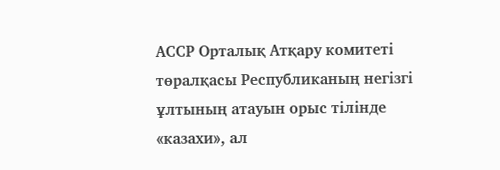АССР Орталық Атқару комитеті төралқасы Республиканың негізгі ұлтының атауын орыс тілінде «казахи», ал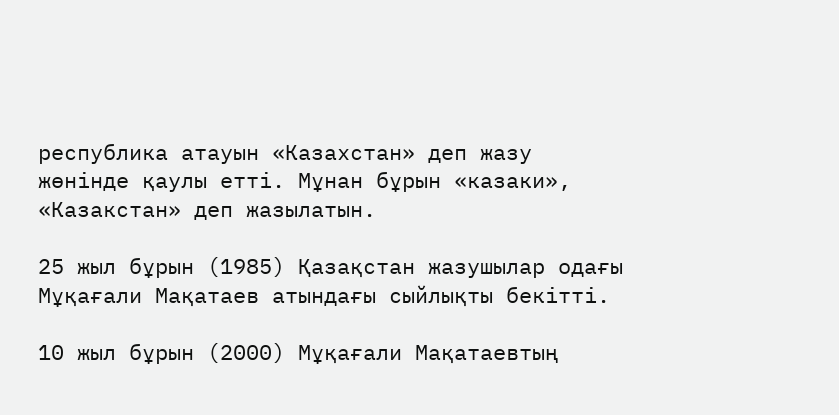республика атауын «Казахстан» деп жазу жөнінде қаулы етті. Мұнан бұрын «казаки», «Казакстан» деп жазылатын.

25 жыл бұрын (1985) Қазақстан жазушылар одағы Мұқағали Мақатаев атындағы сыйлықты бекітті.

10 жыл бұрын (2000) Мұқағали Мақатаевтың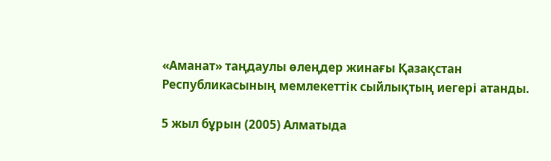«Аманат» таңдаулы өлеңдер жинағы Қазақстан Республикасының мемлекеттік сыйлықтың иегері атанды.

5 жыл бұрын (2005) Алматыда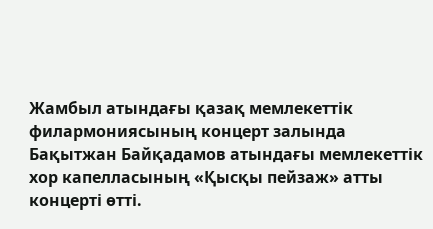Жамбыл атындағы қазақ мемлекеттік филармониясының концерт залында Бақытжан Байқадамов атындағы мемлекеттік хор капелласының «Қысқы пейзаж» атты концерті өтті.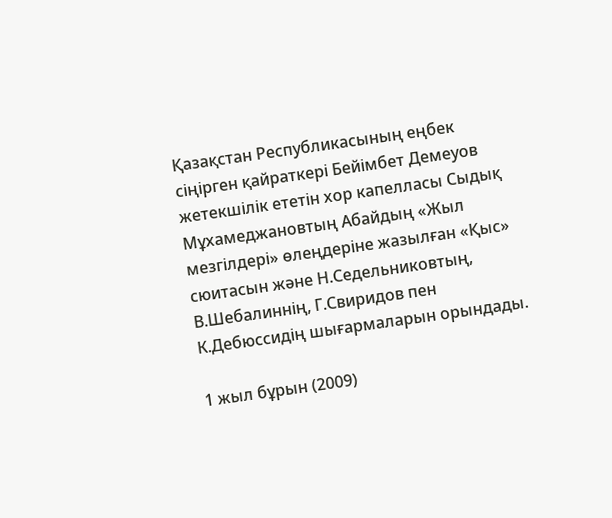Қазақстан Республикасының еңбек сіңірген қайраткері Бейімбет Демеуов жетекшілік ететін хор капелласы Сыдық Мұхамеджановтың Абайдың «Жыл мезгілдері» өлеңдеріне жазылған «Қыс» сюитасын және Н.Седельниковтың, В.Шебалиннің, Г.Свиридов пен К.Дебюссидің шығармаларын орындады.

1 жыл бұрын (2009)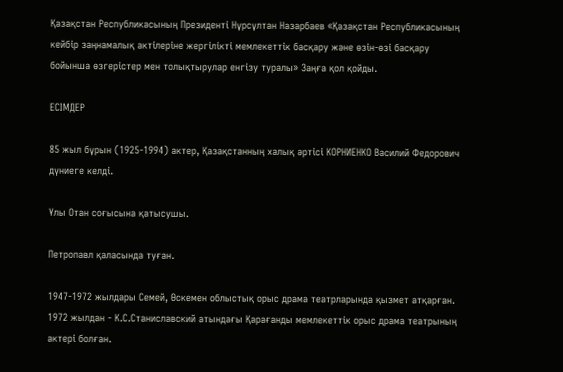Қазақстан Республикасының Президенті Нұрсұлтан Назарбаев «Қазақстан Республикасының кейбір заңнамалық актілеріне жергілікті мемлекеттік басқару және өзін-өзі басқару бойынша өзгерістер мен толықтырулар енгізу туралы» Заңға қол қойды.

ЕСІМДЕР

85 жыл бұрын (1925-1994) актер, Қазақстанның халық әртісі КОРНИЕНКО Василий Федорович дүниеге келді.

Ұлы Отан соғысына қатысушы.

Петропавл қаласында туған.

1947-1972 жылдары Семей, Өскемен облыстық орыс драма театрларында қызмет атқарған. 1972 жылдан - К.С.Станиславский атындағы Қарағанды мемлекеттік орыс драма театрының актері болған.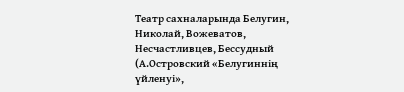Театр сахналарында Белугин, Николай, Вожеватов, Несчастливцев, Бессудный (А.Островский «Белугиннің үйленуі»,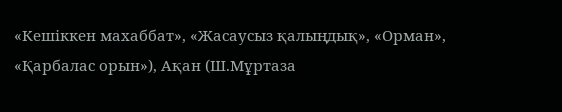«Кешіккен махаббат», «Жасаусыз қалыңдық», «Орман», «Қарбалас орын»), Ақан (Ш.Мұртаза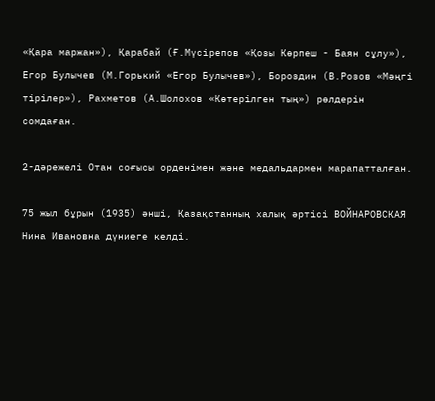«Қара маржан»), Қарабай (Ғ.Мүсірепов «Қозы Көрпеш - Баян сұлу»), Егор Булычев (М.Горький «Егор Булычев»), Бороздин (В.Розов «Мәңгі тірілер»), Рахметов (А.Шолохов «Көтерілген тың») рөлдерін сомдаған.

2-дәрежелі Отан соғысы орденімен және медальдармен марапатталған.

75 жыл бұрын (1935) әнші, Қазақстанның халық әртісі ВОЙНАРОВСКАЯ Нина Ивановна дүниеге келді.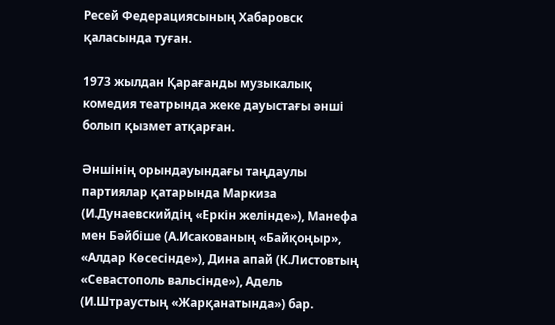Ресей Федерациясының Хабаровск қаласында туған.

1973 жылдан Қарағанды музыкалық комедия театрында жеке дауыстағы әнші болып қызмет атқарған.

Әншінің орындауындағы таңдаулы партиялар қатарында Маркиза (И.Дунаевскийдің «Еркін желінде»), Манефа мен Бәйбіше (А.Исакованың «Байқоңыр», «Алдар Көсесінде»), Дина апай (К.Листовтың «Севастополь вальсінде»), Адель (И.Штраустың «Жарқанатында») бар.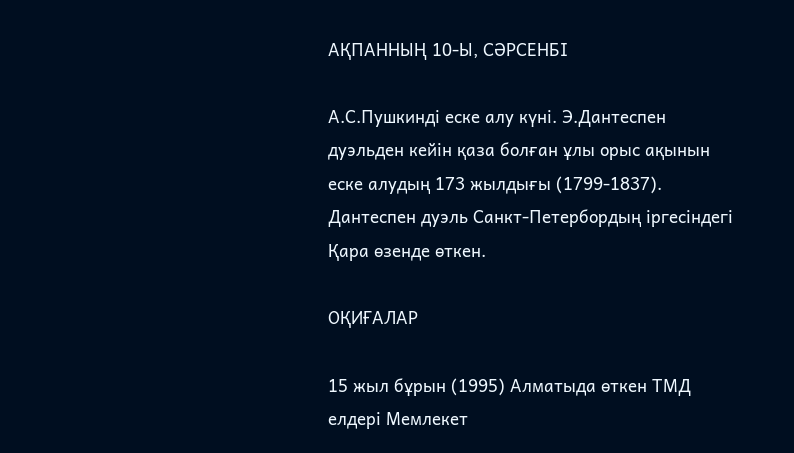АҚПАННЫҢ 10-Ы, СӘРСЕНБІ

А.С.Пушкинді еске алу күні. Э.Дантеспен дуэльден кейін қаза болған ұлы орыс ақынын еске алудың 173 жылдығы (1799-1837). Дантеспен дуэль Санкт-Петербордың іргесіндегі Қара өзенде өткен.

ОҚИҒАЛАР

15 жыл бұрын (1995) Алматыда өткен ТМД елдері Мемлекет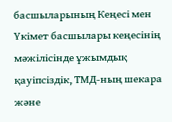басшыларының Кеңесі мен Үкімет басшылары кеңесінің мәжілісінде ұжымдық қауіпсіздік, ТМД-ның шекара және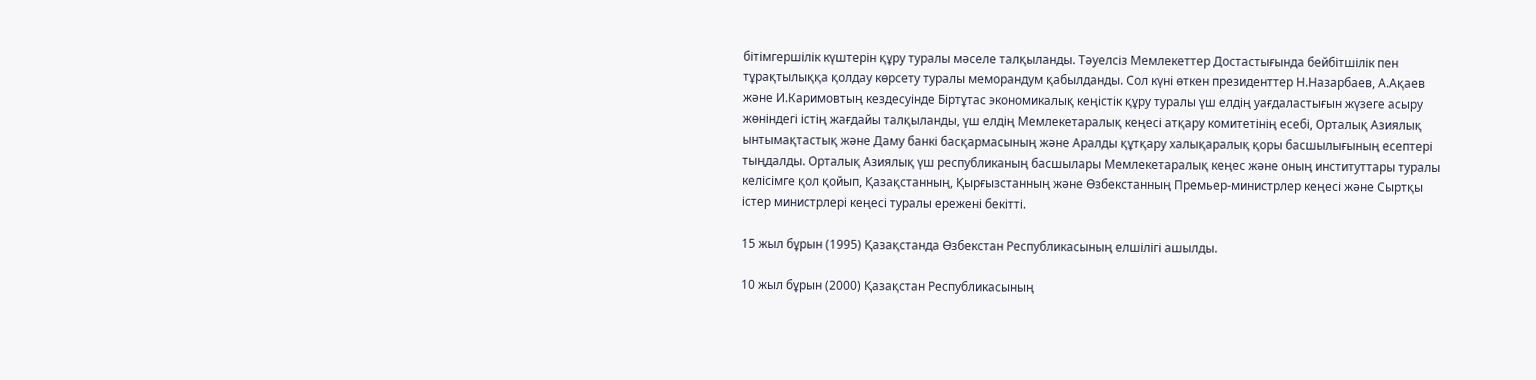бітімгершілік күштерін құру туралы мәселе талқыланды. Тәуелсіз Мемлекеттер Достастығында бейбітшілік пен тұрақтылыққа қолдау көрсету туралы меморандум қабылданды. Сол күні өткен президенттер Н.Назарбаев, А.Ақаев және И.Каримовтың кездесуінде Біртұтас экономикалық кеңістік құру туралы үш елдің уағдаластығын жүзеге асыру жөніндегі істің жағдайы талқыланды, үш елдің Мемлекетаралық кеңесі атқару комитетінің есебі, Орталық Азиялық ынтымақтастық және Даму банкі басқармасының және Аралды құтқару халықаралық қоры басшылығының есептері тыңдалды. Орталық Азиялық үш республиканың басшылары Мемлекетаралық кеңес және оның институттары туралы келісімге қол қойып, Қазақстанның, Қырғызстанның және Өзбекстанның Премьер-министрлер кеңесі және Сыртқы істер министрлері кеңесі туралы ережені бекітті.

15 жыл бұрын (1995) Қазақстанда Өзбекстан Республикасының елшілігі ашылды.

10 жыл бұрын (2000) Қазақстан Республикасының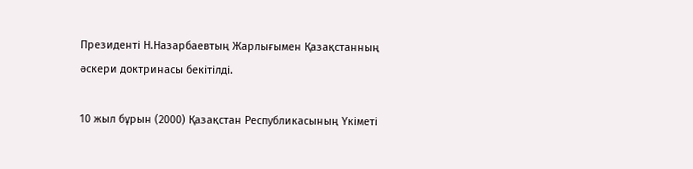Президенті Н.Назарбаевтың Жарлығымен Қазақстанның әскери доктринасы бекітілді.

10 жыл бұрын (2000) Қазақстан Республикасының Үкіметі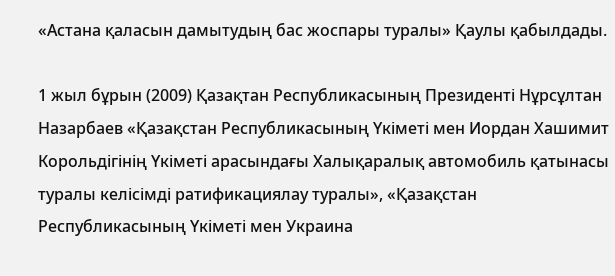«Астана қаласын дамытудың бас жоспары туралы» Қаулы қабылдады.

1 жыл бұрын (2009) Қазақтан Республикасының Президенті Нұрсұлтан Назарбаев «Қазақстан Республикасының Үкіметі мен Иордан Хашимит Корольдігінің Үкіметі арасындағы Халықаралық автомобиль қатынасы туралы келісімді ратификациялау туралы», «Қазақстан Республикасының Үкіметі мен Украина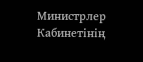Министрлер Кабинетінің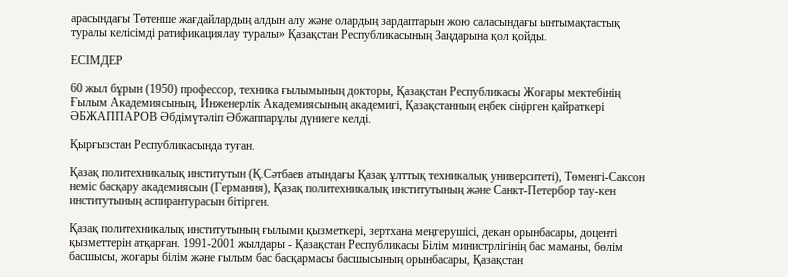арасындағы Төтенше жағдайлардың алдын алу және олардың зардаптарын жою саласындағы ынтымақтастық туралы келісімді ратификациялау туралы» Қазақстан Республикасының Заңдарына қол қойды.

ЕСІМДЕР

60 жыл бұрын (1950) профессор, техника ғылымының докторы, Қазақстан Республикасы Жоғары мектебінің Ғылым Академиясының, Инженерлік Академиясының академигі, Қазақстанның еңбек сіңірген қайраткері ӘБЖАППАРОВ Әбдімүтәліп Әбжаппарұлы дүниеге келді.

Қырғызстан Республикасында туған.

Қазақ политехникалық институтын (Қ.Сәтбаев атындағы Қазақ ұлттық техникалық университеті), Төменгі-Саксон неміс басқару академиясын (Германия), Қазақ политехникалық институтының және Санкт-Петербор тау-кен институтының аспирантурасын бітірген.

Қазақ политехникалық институтының ғылыми қызметкері, зертхана меңгерушісі, декан орынбасары, доценті қызметтерін атқарған. 1991-2001 жылдары - Қазақстан Республикасы Білім министрлігінің бас маманы, бөлім басшысы, жоғары білім және ғылым бас басқармасы басшысының орынбасары, Қазақстан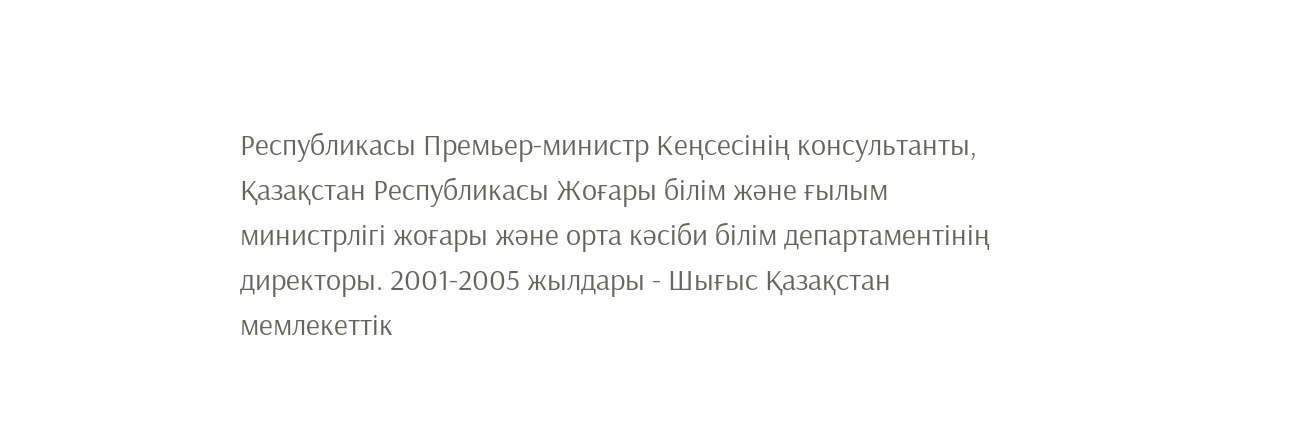Республикасы Премьер-министр Кеңсесінің консультанты, Қазақстан Республикасы Жоғары білім және ғылым министрлігі жоғары және орта кәсіби білім департаментінің директоры. 2001-2005 жылдары - Шығыс Қазақстан мемлекеттік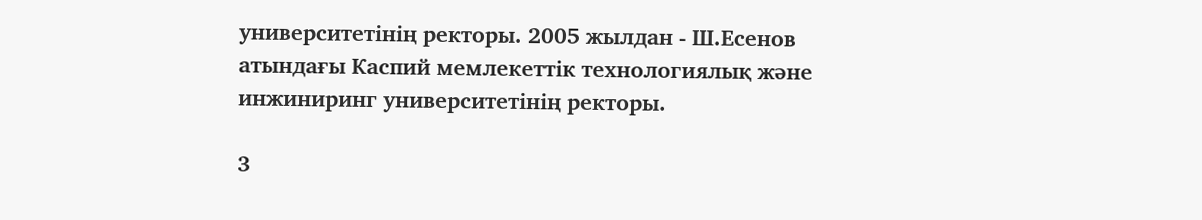университетінің ректоры. 2005 жылдан - Ш.Есенов атындағы Каспий мемлекеттік технологиялық және инжиниринг университетінің ректоры.

3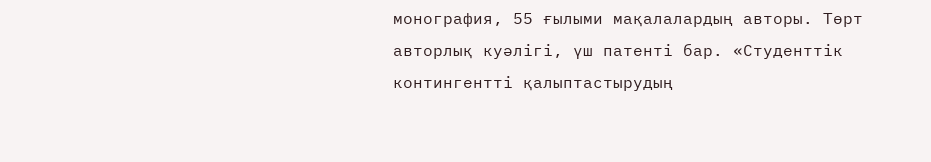монография, 55 ғылыми мақалалардың авторы. Төрт авторлық куәлігі, үш патенті бар. «Студенттік контингентті қалыптастырудың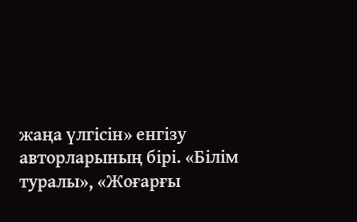жаңа үлгісін» енгізу авторларының бірі. «Білім туралы», «Жоғарғы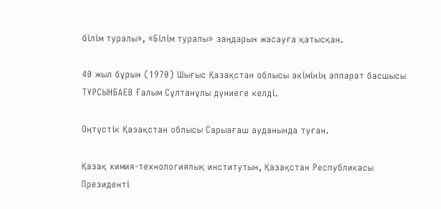білім туралы», «Білім туралы» заңдарын жасауға қатысқан.

40 жыл бұрын (1970) Шығыс Қазақстан облысы әкімінің аппарат басшысы ТҰРСЫНБАЕВ Ғалым Сұлтанұлы дүниеге келді.

Оңтүстік Қазақстан облысы Сарыағаш ауданында туған.

Қазақ химия-технологиялық институтын, Қазақстан Республикасы Президенті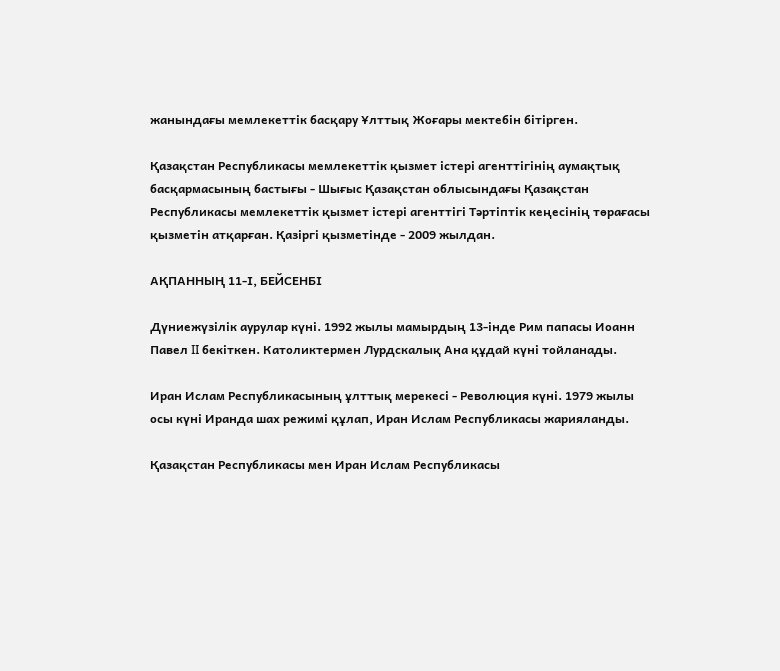жанындағы мемлекеттік басқару Ұлттық Жоғары мектебін бітірген.

Қазақстан Республикасы мемлекеттік қызмет істері агенттігінің аумақтық басқармасының бастығы - Шығыс Қазақстан облысындағы Қазақстан Республикасы мемлекеттік қызмет істері агенттігі Тәртіптік кеңесінің төрағасы қызметін атқарған. Қазіргі қызметінде - 2009 жылдан.

АҚПАННЫҢ 11-І, БЕЙСЕНБІ

Дүниежүзілік аурулар күні. 1992 жылы мамырдың 13-інде Рим папасы Иоанн Павел II бекіткен. Католиктермен Лурдскалық Ана құдай күні тойланады.

Иран Ислам Республикасының ұлттық мерекесі - Революция күні. 1979 жылы осы күні Иранда шах режимі құлап, Иран Ислам Республикасы жарияланды.

Қазақстан Республикасы мен Иран Ислам Республикасы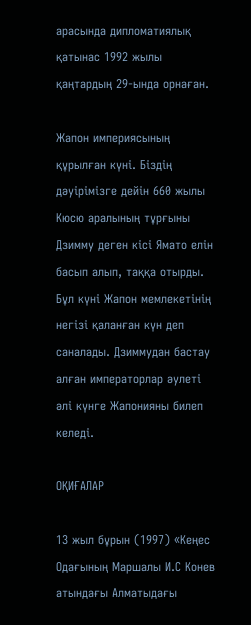арасында дипломатиялық қатынас 1992 жылы қаңтардың 29-ында орнаған.

Жапон империясының құрылған күні. Біздің дәуірімізге дейін 660 жылы Кюсю аралының тұрғыны Дзимму деген кісі Ямато елін басып алып, таққа отырды. Бұл күні Жапон мемлекетінің негізі қаланған күн деп саналады. Дзиммудан бастау алған императорлар әулеті әлі күнге Жапонияны билеп келеді.

ОҚИҒАЛАР

13 жыл бұрын (1997) «Кеңес Одағының Маршалы И.С Конев атындағы Алматыдағы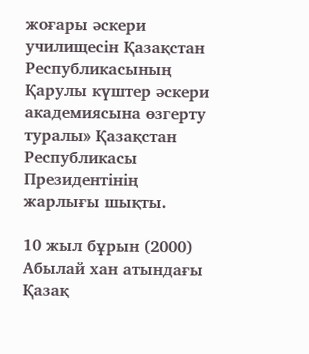жоғары әскери училищесін Қазақстан Республикасының Қарулы күштер әскери академиясына өзгерту туралы» Қазақстан Республикасы Президентінің жарлығы шықты.

10 жыл бұрын (2000) Абылай хан атындағы Қазақ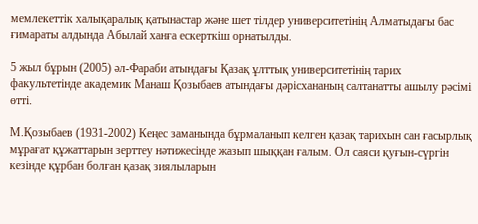мемлекеттік халықаралық қатынастар және шет тілдер университетінің Алматыдағы бас ғимараты алдында Абылай ханға ескерткіш орнатылды.

5 жыл бұрын (2005) әл-Фараби атындағы Қазақ ұлттық университетінің тарих факультетінде академик Манаш Қозыбаев атындағы дәрісхананың салтанатты ашылу рәсімі өтті.

М.Қозыбаев (1931-2002) Кеңес заманында бұрмаланып келген қазақ тарихын сан ғасырлық мұрағат құжаттарын зерттеу нәтижесінде жазып шыққан ғалым. Ол саяси қуғын-сүргін кезінде құрбан болған қазақ зиялыларын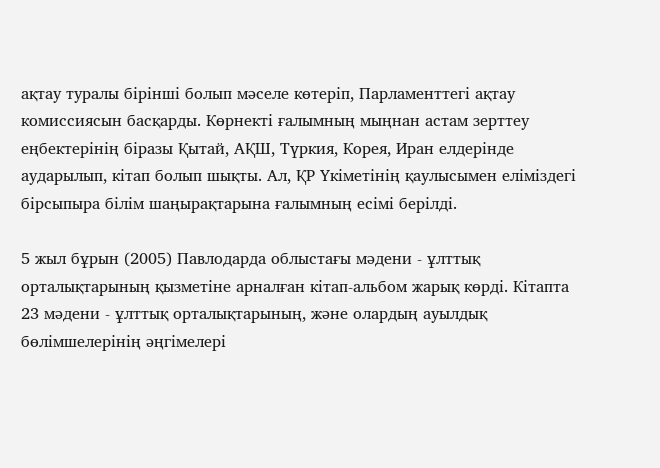ақтау туралы бірінші болып мәселе көтеріп, Парламенттегі ақтау комиссиясын басқарды. Көрнекті ғалымның мыңнан астам зерттеу еңбектерінің біразы Қытай, АҚШ, Түркия, Корея, Иран елдерінде аударылып, кітап болып шықты. Ал, ҚР Үкіметінің қаулысымен еліміздегі бірсыпыра білім шаңырақтарына ғалымның есімі берілді.

5 жыл бұрын (2005) Павлодарда облыстағы мәдени - ұлттық орталықтарының қызметіне арналған кітап-альбом жарық көрді. Кітапта 23 мәдени - ұлттық орталықтарының, және олардың ауылдық бөлімшелерінің әңгімелері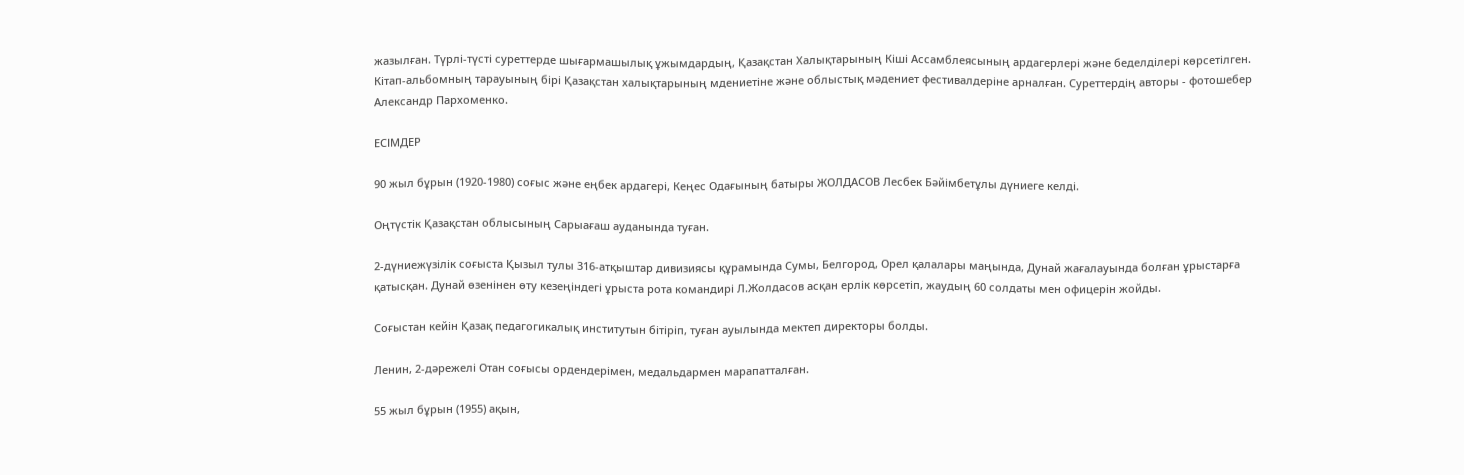жазылған. Түрлі-түсті суреттерде шығармашылық ұжымдардың, Қазақстан Халықтарының Кіші Ассамблеясының ардагерлері және беделділері көрсетілген. Кітап-альбомның тарауының бірі Қазақстан халықтарының мдениетіне және облыстық мәдениет фестивалдеріне арналған. Суреттердің авторы - фотошебер Александр Пархоменко.

ЕСІМДЕР

90 жыл бұрын (1920-1980) соғыс және еңбек ардагері, Кеңес Одағының батыры ЖОЛДАСОВ Лесбек Бәйімбетұлы дүниеге келді.

Оңтүстік Қазақстан облысының Сарыағаш ауданында туған.

2-дүниежүзілік соғыста Қызыл тулы 316-атқыштар дивизиясы құрамында Сумы, Белгород, Орел қалалары маңында, Дунай жағалауында болған ұрыстарға қатысқан. Дунай өзенінен өту кезеңіндегі ұрыста рота командирі Л.Жолдасов асқан ерлік көрсетіп, жаудың 60 солдаты мен офицерін жойды.

Соғыстан кейін Қазақ педагогикалық институтын бітіріп, туған ауылында мектеп директоры болды.

Ленин, 2-дәрежелі Отан соғысы ордендерімен, медальдармен марапатталған.

55 жыл бұрын (1955) ақын,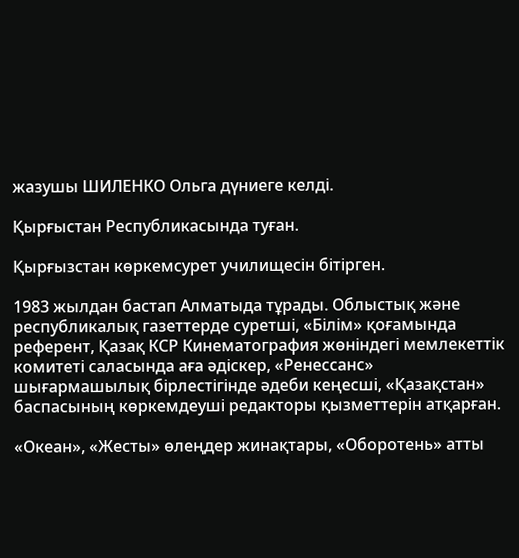жазушы ШИЛЕНКО Ольга дүниеге келді.

Қырғыстан Республикасында туған.

Қырғызстан көркемсурет училищесін бітірген.

1983 жылдан бастап Алматыда тұрады. Облыстық және республикалық газеттерде суретші, «Білім» қоғамында референт, Қазақ КСР Кинематография жөніндегі мемлекеттік комитеті саласында аға әдіскер, «Ренессанс» шығармашылық бірлестігінде әдеби кеңесші, «Қазақстан» баспасының көркемдеуші редакторы қызметтерін атқарған.

«Океан», «Жесты» өлеңдер жинақтары, «Оборотень» атты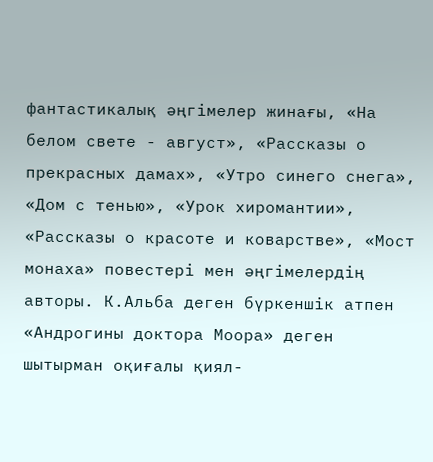фантастикалық әңгімелер жинағы, «На белом свете - август», «Рассказы о прекрасных дамах», «Утро синего снега», «Дом с тенью», «Урок хиромантии», «Рассказы о красоте и коварстве», «Мост монаха» повестері мен әңгімелердің авторы. К.Альба деген бүркеншік атпен «Андрогины доктора Моора» деген шытырман оқиғалы қиял-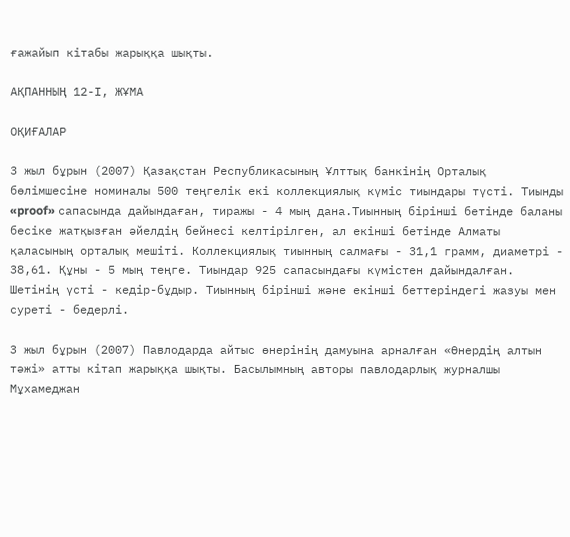ғажайып кітабы жарыққа шықты.

АҚПАННЫҢ 12-І, ЖҰМА

ОҚИҒАЛАР

3 жыл бұрын (2007) Қазақстан Республикасының Ұлттық банкінің Орталық бөлімшесіне номиналы 500 теңгелік екі коллекциялық күміс тиындары түсті. Тиынды «proof» сапасында дайындаған, тиражы - 4 мың дана.Тиынның бірінші бетінде баланы бесіке жатқызған әйелдің бейнесі келтірілген, ал екінші бетінде Алматы қаласының орталық мешіті. Коллекциялық тиынның салмағы - 31,1 грамм, диаметрі - 38,61. Құны - 5 мың теңге. Тиындар 925 сапасындағы күмістен дайындалған. Шетінің үсті - кедір-бұдыр. Тиынның бірінші және екінші беттеріндегі жазуы мен суреті - бедерлі.

3 жыл бұрын (2007) Павлодарда айтыс өнерінің дамуына арналған «Өнердің алтын тәжі» атты кітап жарыққа шықты. Басылымның авторы павлодарлық журналшы Мұхамеджан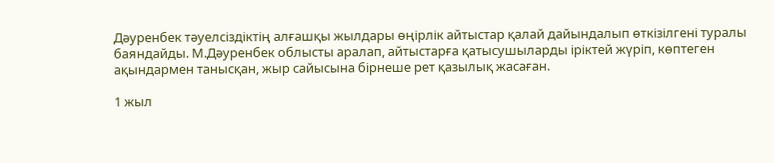Дәуренбек тәуелсіздіктің алғашқы жылдары өңірлік айтыстар қалай дайындалып өткізілгені туралы баяндайды. М.Дәуренбек облысты аралап, айтыстарға қатысушыларды іріктей жүріп, көптеген ақындармен танысқан, жыр сайысына бірнеше рет қазылық жасаған.

1 жыл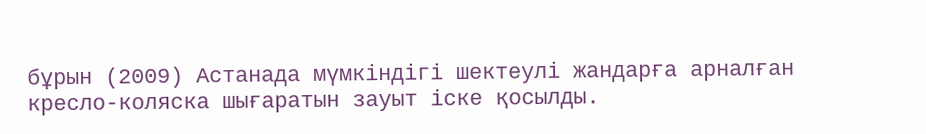бұрын (2009) Астанада мүмкіндігі шектеулі жандарға арналған кресло-коляска шығаратын зауыт іске қосылды.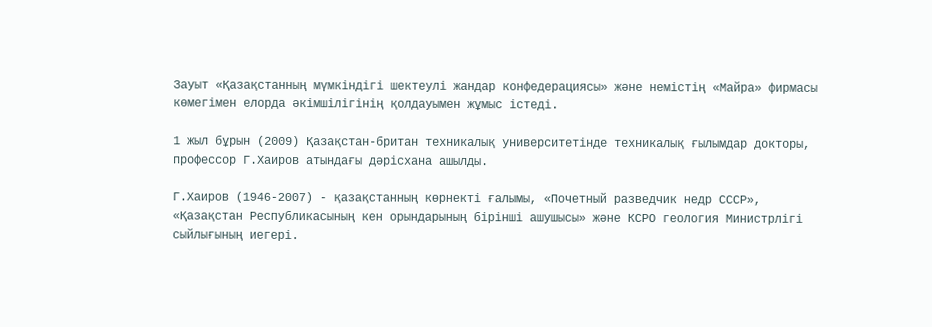Зауыт «Қазақстанның мүмкіндігі шектеулі жандар конфедерациясы» және немістің «Майра» фирмасы көмегімен елорда әкімшілігінің қолдауымен жұмыс істеді.

1 жыл бұрын (2009) Қазақстан-британ техникалық университетінде техникалық ғылымдар докторы, профессор Г.Хаиров атындағы дәрісхана ашылды.

Г.Хаиров (1946-2007) - қазақстанның көрнекті ғалымы, «Почетный разведчик недр СССР», «Қазақстан Республикасының кен орындарының бірінші ашушысы» және КСРО геология Министрлігі сыйлығының иегері.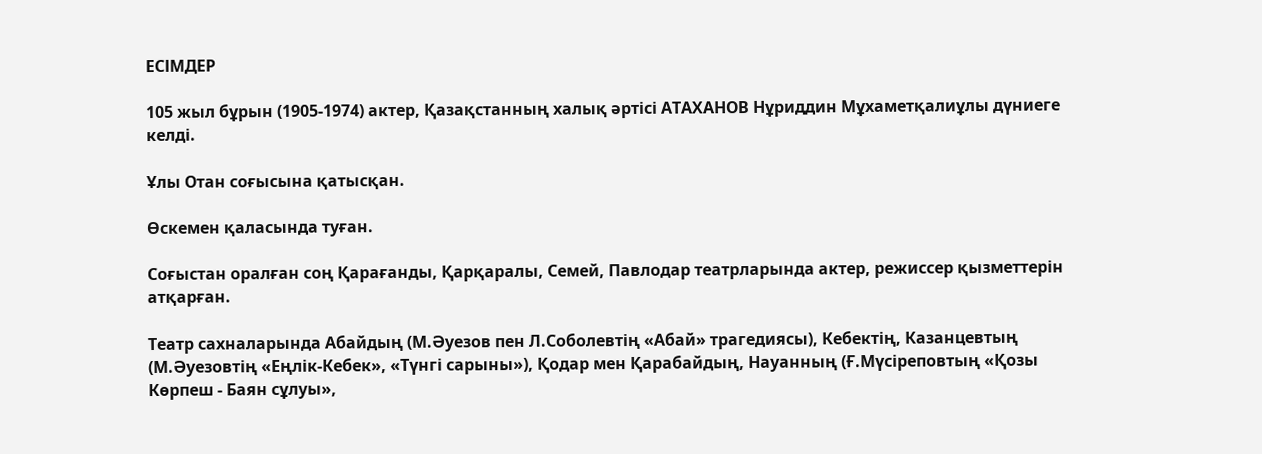ЕСІМДЕР

105 жыл бұрын (1905-1974) актер, Қазақстанның халық әртісі АТАХАНОВ Нұриддин Мұхаметқалиұлы дүниеге келді.

Ұлы Отан соғысына қатысқан.

Өскемен қаласында туған.

Соғыстан оралған соң Қарағанды, Қарқаралы, Семей, Павлодар театрларында актер, режиссер қызметтерін атқарған.

Театр сахналарында Абайдың (М.Әуезов пен Л.Соболевтің «Абай» трагедиясы), Кебектің, Казанцевтың (М.Әуезовтің «Еңлік-Кебек», «Түнгі сарыны»), Қодар мен Қарабайдың, Науанның (Ғ.Мүсіреповтың «Қозы Көрпеш - Баян сұлуы»,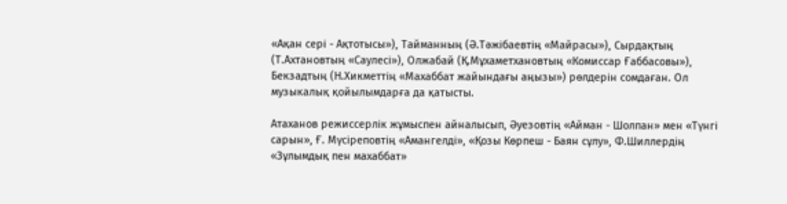«Ақан сері - Ақтотысы»), Тайманның (Ә.Тәжібаевтің «Майрасы»), Сырдақтың (Т.Ахтановтың «Саулесі»), Олжабай (Қ.Мұхаметхановтың «Комиссар Ғаббасовы»), Бекзадтың (Н.Хикметтің «Махаббат жайындағы аңызы») рөлдерін сомдаған. Ол музыкалық қойылымдарға да қатысты.

Атаханов режиссерлік жұмыспен айналысып, Әуезовтің «Айман - Шолпан» мен «Түнгі сарын», Ғ. Мүсіреповтің «Амангелді», «Қозы Көрпеш - Баян сұлу», Ф.Шиллердің «Зұлымдық пен махаббат»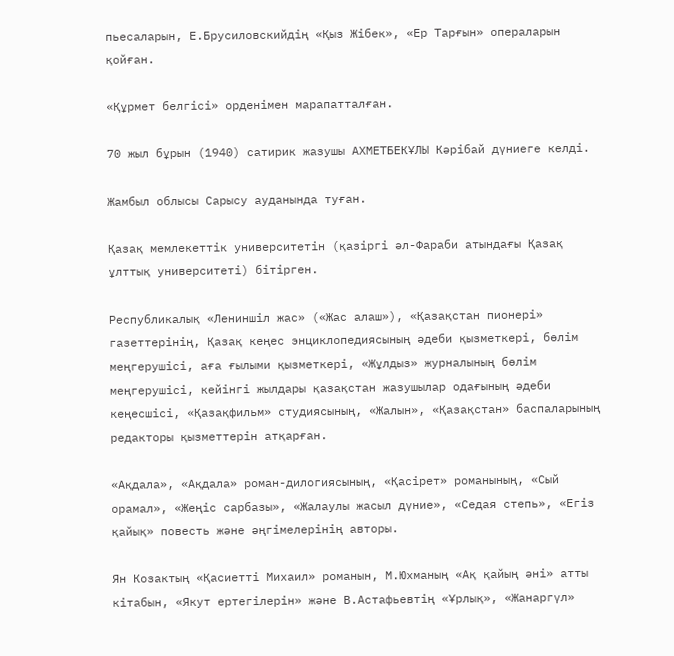пьесаларын, Е.Брусиловскийдің «Қыз Жібек», «Ер Тарғын» операларын қойған.

«Құрмет белгісі» орденімен марапатталған.

70 жыл бұрын (1940) сатирик жазушы АХМЕТБЕКҰЛЫ Кәрібай дүниеге келді.

Жамбыл облысы Сарысу ауданында туған.

Қазақ мемлекеттік университетін (қазіргі әл-Фараби атындағы Қазақ ұлттық университеті) бітірген.

Республикалық «Лениншіл жас» («Жас алаш»), «Қазақстан пионері» газеттерінің, Қазақ кеңес энциклопедиясының әдеби қызметкері, бөлім меңгерушісі, аға ғылыми қызметкері, «Жұлдыз» журналының бөлім меңгерушісі, кейінгі жылдары қазақстан жазушылар одағының әдеби кеңесшісі, «Қазақфильм» студиясының, «Жалын», «Қазақстан» баспаларының редакторы қызметтерін атқарған.

«Ақдала», «Ақдала» роман-дилогиясының, «Қасірет» романының, «Сый орамал», «Жеңіс сарбазы», «Жалаулы жасыл дүние», «Седая степь», «Егіз қайық» повесть және әңгімелерінің авторы.

Ян Козактың «Қасиетті Михаил» романын, М.Юхманың «Ақ қайың әні» атты кітабын, «Якут ертегілерін» және В.Астафьевтің «Ұрлық», «Жанаргүл»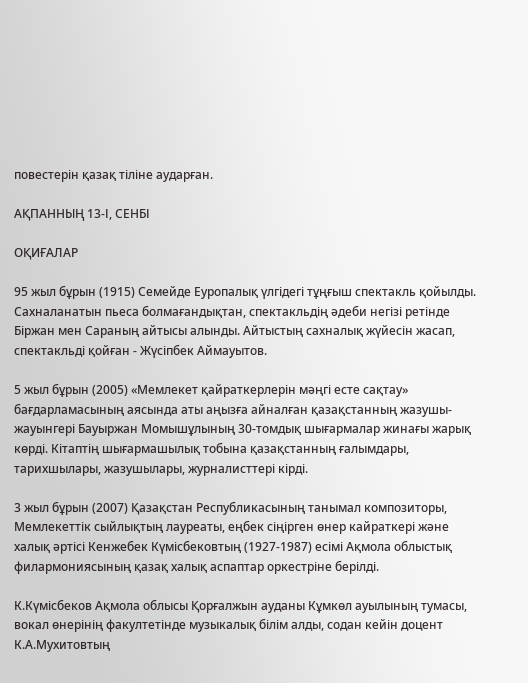повестерін қазақ тіліне аударған.

АҚПАННЫҢ 13-І, СЕНБІ

ОҚИҒАЛАР

95 жыл бұрын (1915) Семейде Еуропалық үлгідегі тұңғыш спектакль қойылды. Сахналанатын пьеса болмағандықтан, спектакльдің әдеби негізі ретінде Біржан мен Сараның айтысы алынды. Айтыстың сахналық жүйесін жасап, спектакльді қойған - Жүсіпбек Аймауытов.

5 жыл бұрын (2005) «Мемлекет қайраткерлерін мәңгі есте сақтау» бағдарламасының аясында аты аңызға айналған қазақстанның жазушы-жауынгері Бауыржан Момышұлының 30-томдық шығармалар жинағы жарық көрді. Кітаптің шығармашылық тобына қазақстанның ғалымдары, тарихшылары, жазушылары, журналисттері кірді.

3 жыл бұрын (2007) Қазақстан Республикасының танымал композиторы, Мемлекеттік сыйлықтың лауреаты, еңбек сіңірген өнер кайраткері және халық әртісі Кенжебек Күмісбековтың (1927-1987) есімі Ақмола облыстық филармониясының қазақ халық аспаптар оркестріне берілді.

К.Күмісбеков Ақмола облысы Қорғалжын ауданы Кұмкөл ауылының тумасы, вокал өнерінің факултетінде музыкалық білім алды, содан кейін доцент К.А.Мухитовтың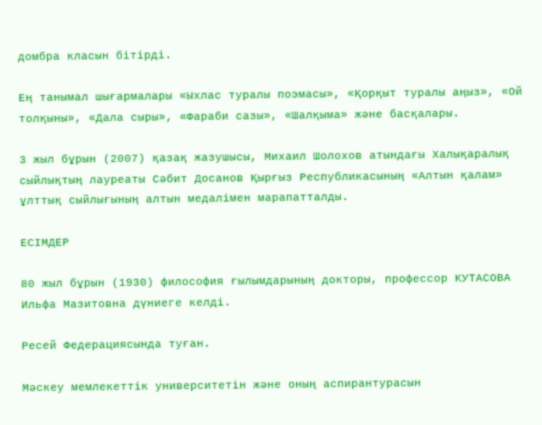домбра класын бітірді.

Ең танымал шығармалары «Ыхлас туралы поэмасы», «Қорқыт туралы аңыз», «Ой толқыны», «Дала сыры», «Фараби сазы», «Шалқыма» және басқалары.

3 жыл бұрын (2007) қазақ жазушысы, Михаил Шолохов атындағы Халықаралық сыйлықтың лауреаты Сәбит Досанов Қырғыз Республикасының «Алтын қалам» ұлттық сыйлығының алтын медалімен марапатталды.

ЕСІМДЕР

80 жыл бұрын (1930) философия ғылымдарының докторы, профессор КУТАСОВА Ильфа Мазитовна дүниеге келді.

Ресей Федерациясында туған.

Мәскеу мемлекеттік университетін және оның аспирантурасын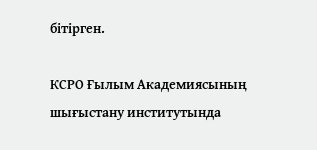бітірген.

КСРО Ғылым Академиясының шығыстану институтында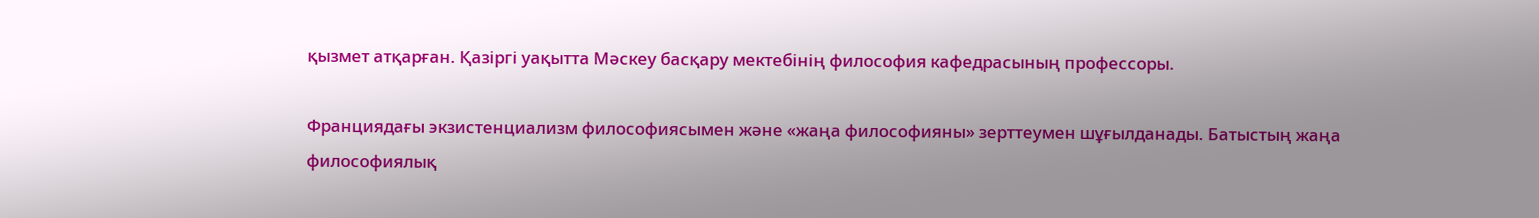қызмет атқарған. Қазіргі уақытта Мәскеу басқару мектебінің философия кафедрасының профессоры.

Франциядағы экзистенциализм философиясымен және «жаңа философияны» зерттеумен шұғылданады. Батыстың жаңа философиялық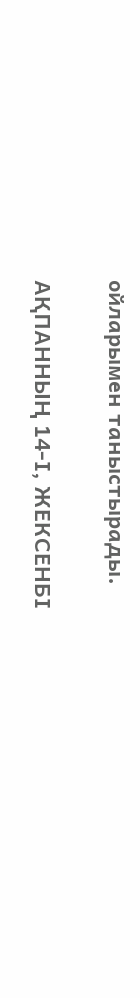ойларымен таныстырады.

АҚПАННЫҢ 14-І, ЖЕКСЕНБІ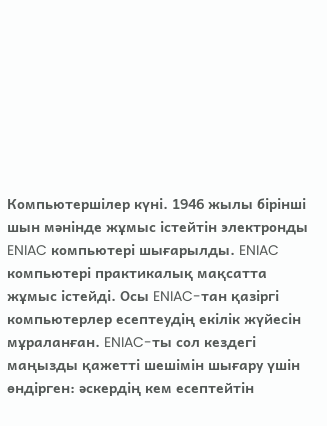Компьютершілер күні. 1946 жылы бірінші шын мәнінде жұмыс істейтін электронды ENIAC компьютері шығарылды. ENIAC компьютері практикалық мақсатта жұмыс істейді. Осы ENIAC-тан қазіргі компьютерлер есептеудің екілік жүйесін мұраланған. ENIAC-ты сол кездегі маңызды қажетті шешімін шығару үшін өндірген: әскердің кем есептейтін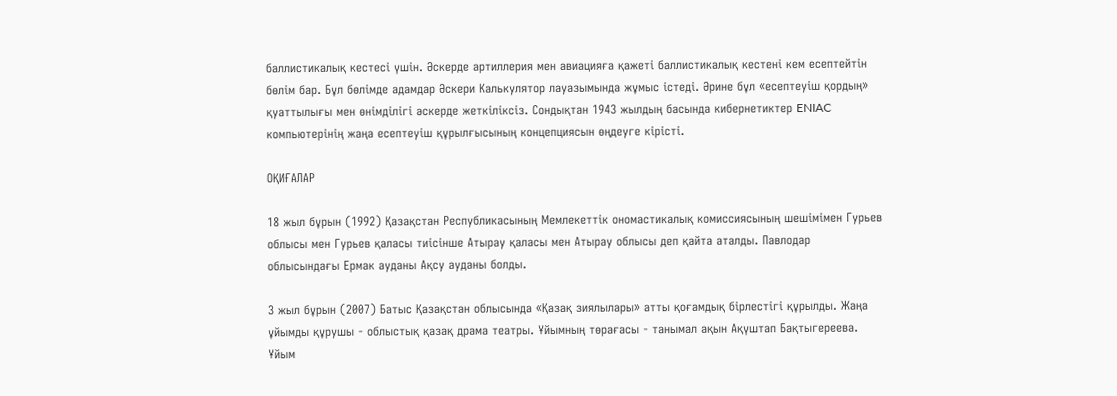баллистикалық кестесі үшін. Әскерде артиллерия мен авиацияға қажеті баллистикалық кестені кем есептейтін бөлім бар. Бұл бөлімде адамдар Әскери Калькулятор лауазымында жұмыс істеді. Әрине бұл «есептеуіш қордың» қуаттылығы мен өнімділігі әскерде жеткіліксіз. Сондықтан 1943 жылдың басында кибернетиктер ENIAC компьютерінің жаңа есептеуіш құрылғысының концепциясын өңдеуге кірісті.

ОҚИҒАЛАР

18 жыл бұрын (1992) Қазақстан Республикасының Мемлекеттік ономастикалық комиссиясының шешімімен Гурьев облысы мен Гурьев қаласы тиісінше Атырау қаласы мен Атырау облысы деп қайта аталды. Павлодар облысындағы Ермак ауданы Ақсу ауданы болды.

3 жыл бұрын (2007) Батыс Қазақстан облысында «Қазақ зиялылары» атты қоғамдық бірлестігі құрылды. Жаңа ұйымды құрушы - облыстық қазақ драма театры. Ұйымның төрағасы - танымал ақын Ақүштап Бақтыгереева. Ұйым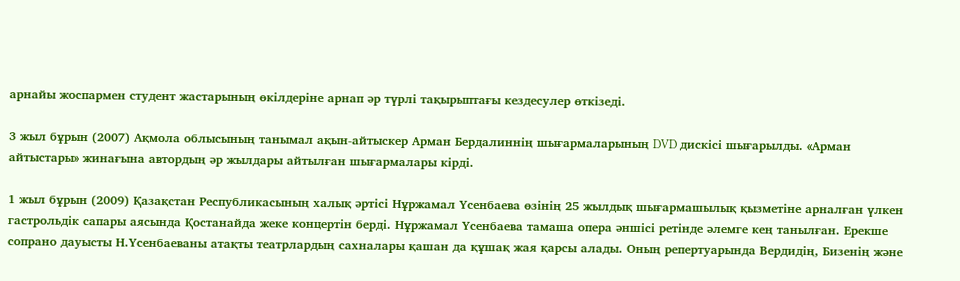арнайы жоспармен студент жастарының өкілдеріне арнап әр түрлі тақырыптағы кездесулер өткізеді.

3 жыл бұрын (2007) Ақмола облысының танымал ақын-айтыскер Арман Бердалиннің шығармаларының DVD дискісі шығарылды. «Арман айтыстары» жинағына автордың әр жылдары айтылған шығармалары кірді.

1 жыл бұрын (2009) Қазақстан Республикасының халық әртісі Нұржамал Үсенбаева өзінің 25 жылдық шығармашылық қызметіне арналған үлкен гастрольдік сапары аясында Қостанайда жеке концертін берді. Нұржамал Үсенбаева тамаша опера әншісі ретінде әлемге кең танылған. Ерекше сопрано дауысты Н.Үсенбаеваны атақты театрлардың сахналары қашан да құшақ жая қарсы алады. Оның репертуарында Вердидің, Бизенің және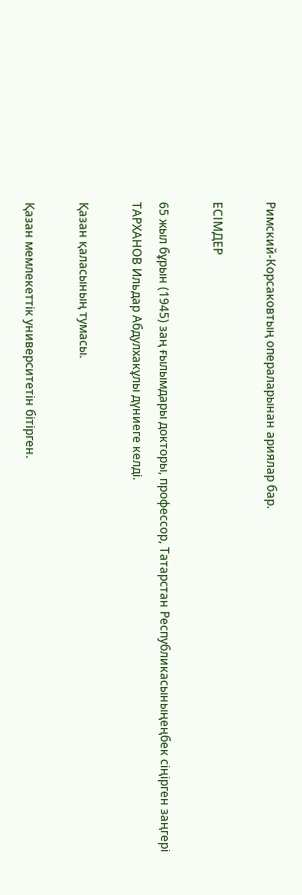Римский-Корсаковтың операларынан ариялар бар.

ЕСІМДЕР

65 жыл бұрын (1945) заң ғылымдары докторы, профессор, Татарстан Республикасыныңеңбек сіңірген заңгері ТАРХАНОВ Ильдар Абдулхакұлы дүниеге келді.

Қазан қаласының тумасы.

Қазан мемлекеттік университетін бітірген.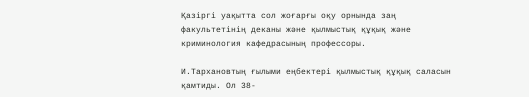Қазіргі уақытта сол жоғарғы оқу орнында заң факультетінің деканы және қылмыстық құқық және криминология кафедрасының профессоры.

И.Тархановтың ғылыми еңбектері қылмыстық құқық саласын қамтиды. Ол 38-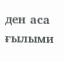ден аса ғылыми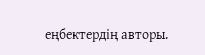еңбектердің авторы.